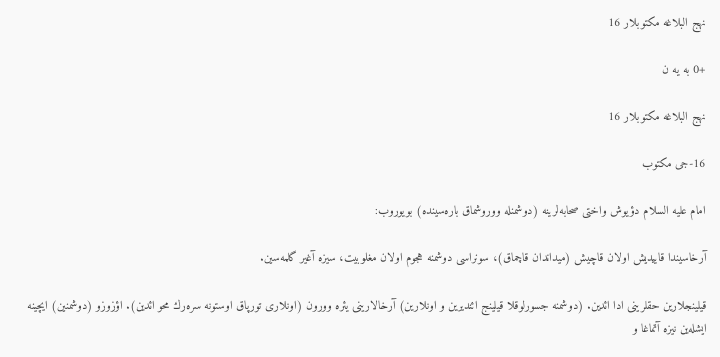نهج البلاغه مكتوبلار 16

+0 به یه ن

نهج البلاغه مكتوبلار 16

16-جی مكتوب

امام علیه السلام دؤیوش واختی صحابه‌لرینه (دوشمنله ووروشماق باره‌سینده) بویوروب:

آرخاسیندا قاییدیش اولان قاچیش (میداندان قاچماق)، سونراسی دوشمنه هجوم اولان مغلوبیت، سیزه آغیر گلمه‌سین.

قیلینجلارین حقلرینی ادا ائدین. (دوشمنه جسورلوقلا قیلینج ائندیرین و اونلارین) آرخالارینی یئره وورون (اونلاری تورپاق اوستونه سره‌رك محو ائدین). اؤزوزو (دوشمنین) ایچینه ایشله‌ین نیزه آتماغا و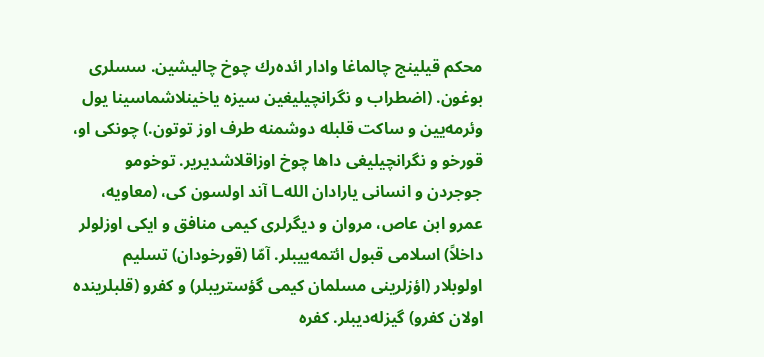محكم قیلینج چالماغا وادار ائده‌رك چوخ چالیشین. سسلری بوغون. (اضطراب و نگرانچیلیغین سیزه یاخینلاشماسینا یول وئرمه‌یین و ساكت قلبله دوشمنه طرف اوز توتون.) چونكی او، قورخو و نگرانچیلیغی داها چوخ اوزاقلاشدیریر. توخومو جوجردن و انسانی یارادان الله‌ـا آند اولسون كی، (معاویه، عمرو ابن عاص، مروان و دیگرلری كیمی منافق و ایكی ‌اوزلولر داخلاً) اسلامی قبول ائتمه‌ییبلر. آمّا (قورخودان) تسلیم اولوبلار (اؤزلرینی مسلمان كیمی گؤستریبلر) و كفرو (قلبلرینده اولان كفرو) گیزله‌دیبلر. كفره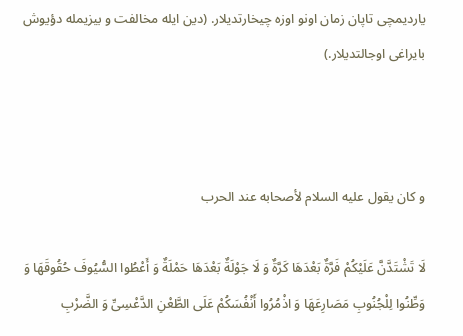یاردیمچی تاپان زمان اونو اوزه چیخارتدیلار. (دین ایله مخالفت و بیزیمله دؤیوش بایراغی اوجالتدیلار.)



و كان یقول علیه السلام لأصحابه عند الحرب

لَا تَشْتَدَّنَّ عَلَیْكُمْ فَرَّةٌ بَعْدَهَا كَرَّةٌ وَ لَا جَوْلَةٌ بَعْدَهَا حَمْلَةٌ وَ أَعْطُوا السُّیُوفَ حُقُوقَهَا وَ وَطِّنُوا لِلْجُنُوبِ مَصَارِعَهَا وَ اذْمُرُوا أَنْفُسَكُمْ عَلَى الطَّعْنِ الدَّعْسِیِّ وَ الضَّرْبِ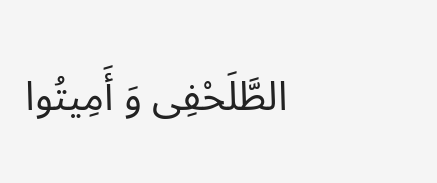الطَّلَحْفِی وَ أَمِیتُوا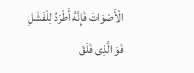الْأَصْوَاتَ فَإِنَّهُ أَطْرَدُ لِلْفَشَلِ فَوَ الَّذِی فَلَقَ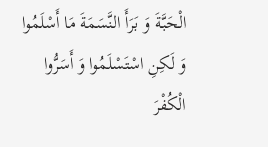الْحَبَّةَ وَ بَرَأَ النَّسَمَةَ مَا أَسْلَمُوا وَ لَكِنِ اسْتَسْلَمُوا وَ أَسَرُّوا الْكُفْرَ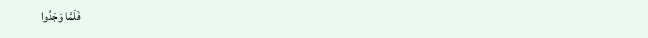فَلَمَّا وَجَدُوا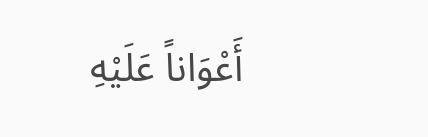أَعْوَاناً عَلَیْهِ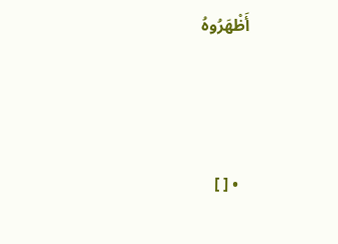أَظْهَرُوهُ





  • [ ]